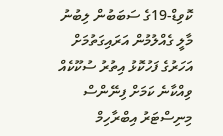ކޮވިޑް-19ގެ ސަބަބުން ލިބުނު މާލީ ގެއްލުމުން އަރައިގަތުމަށް އަހަރުގެ ފަހުކޮޅު އިތުރު ސުކޫކެއް ވިއްކާނެ ކަމަށް ފިނޭންސް މިނިސްޓަރު އިބްރާހިމް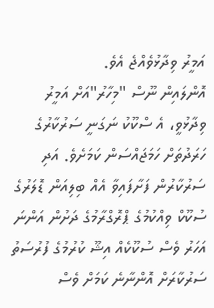އަމީރު ވިދާޅުވެއްޖެ އެވެ.
އޮންލައިން ނޫސް "މިހާރު"އަށް އަމީރު ވިދާޅުވީ، އެ ސްކޫކު ނަގަނީ ސަރުކާރުގެ ހަރަދުތަށް ހަމަޖައްސަން ކަމަށެވެ. އަދި ސަރުކާރުން ފަށާފައިވާ އެއް ބިލިއަން ޑޮލަރުގެ ސުކޫކް ވިއްކުމުގެ ޕްރޮގްރާމުގެ ދަށުން އަންނަ އަހަރު ވެސް ސުކޫކެއް އިޝޫ ކުރުމުގެ ފުރުސަތު ސަރުކާރަށް އޮންނާނެ ކަމަށް ވެސް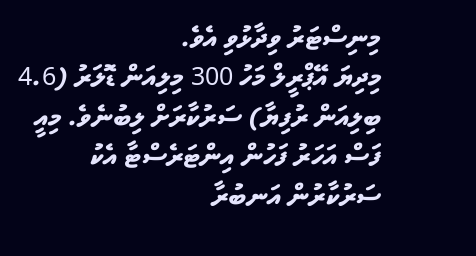މިނިސްޓަރު ވިދާޅުވި އެވެ.
މިދިޔަ އޭޕްރީލް މަހު 300 މިލިއަން ޑޮލަރު (4.6 ބިލިއަން ރުފިޔާ) ސަރުކާރަށް ލިބުނެވެ. މިއީ ފަސް އަހަރު ފަހުން އިންޓަރެސްޓާ އެކު ސަރުކާރުން އަނބުރާ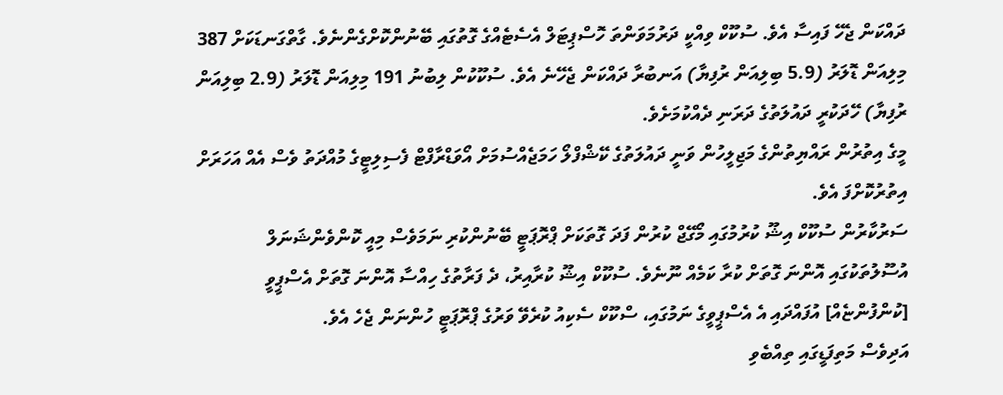ދައްކަން ޖެހޭ ފައިސާ އެވެ. ސުކޫކް ވިއްކީ ދަރުމަވަންތަ ހޮސްޕިޓަލް އެސެޓެއްގެ ގޮތުގައި ބޭނުންކޮށްގެންނެވެ. ގާތްގަނޑަކަށް 387 މިލިއަން ޑޮލަރު (5.9 ބިލިއަން ރުފިޔާ) އަނބުރާ ދައްކަން ޖެހޭނެ އެވެ. ސުކޫކުން ލިބުނު 191 މިލިއަން ޑޮލަރު (2.9 ބިލިއަން ރުފިޔާ) ހޭދަކުރީ ދައުލަތުގެ ދަރަނި ދެއްކުމަށެވެ.
މީގެ އިތުރުން ރައްޔިތުންގެ މަޖިލީހުން ވަނީ ދައުލަތުގެ ކޭޝްފްލޯ ހަމަޖެއްސުމަށް އޯވަޑްރާފްޓް ފެސިލިޓީގެ މުއްދަތު ވެސް އެއް އަހަރަށް އިތުރުކޮށްފަ އެވެ.
ސަރުކާރުން ސުކޫކް އިޝޫ ކުރުމުގައި މޯގޭޖް ކުރުން ފަދަ ގޮތަކަށް ޕްރޮޕަޓީ ބޭނުންކުރި ނަމަވެސް މިއީ ކޮންވެންޝަނަލް އުސޫލުތަކުގައި އޮންނަ ގޮތަށް ކުރާ ކަމެއް ނޫނެވެ. ސުކޫކް އިޝޫ ކުރާއިރު، ދެ ފަރާތުގެ ހިއްސާ އޮންނަ ގޮތަށް އެސްޕީވީ [ކުންފުންޏެއް] އުފައްދައި އެ އެސްޕީވީގެ ނަމުގައި، ސްކޫކް ސެކިއު ކުރެވޭ ވަރުގެ ޕްރޮޕަޓީ ހުންނަން ޖެހެ އެވެ.
އަދިވެސް މަތިފަޑީގައި ތިއްބެވި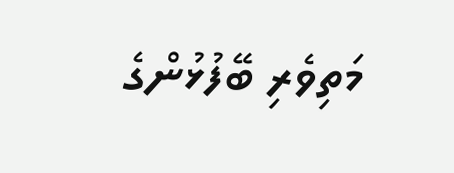މަތިވެރި ބޭފުޅުންގެ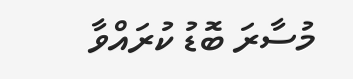މުސާރަ ބޮޑު ކުރައްވާ